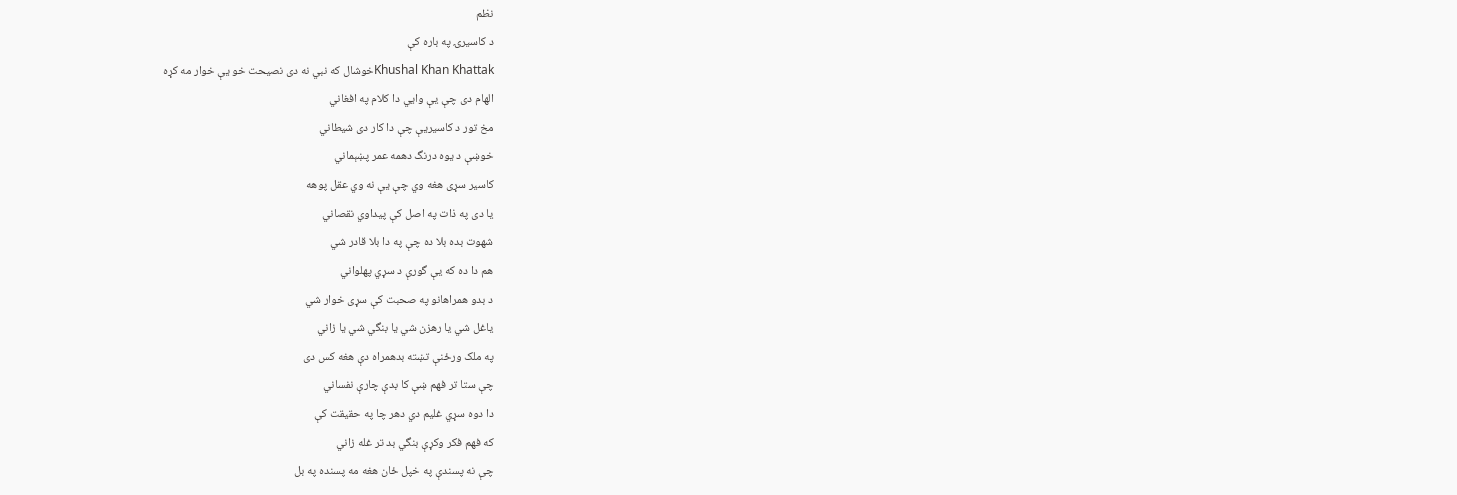نظم
د کاسيرۍ په باره کې
Khushal Khan Khattakخوشال که نبي نه دی نصيحت خو يې خوار مه کړه
الهام دی چې يې وايي دا کلام په افغاني
مخ تور د کاسيريې چې دا کار دی شيطاني
خوښې د يوه درنگ دهمه عمر پښېماني
کاسير سړی هغه وي چې يې نه وي عقل پوهه
يا دی په ذات په اصل کې پيداوي نقصاني
شهوت بده بلا ده چې په دا بلا قادر شي
هم دا ده که يې گورې د سړي پهلواني
د بدو همراهانو په صحبت کې سړی خوار شي
ياغل شي يا رهزن شي يا بنگي شي يا زاني
په ملک ورځنې تښته بدهمراه دې هغه کس دی
چې ستا تر فهم ښې کا بدې چارې نفساني
دا دوه سړي غليم دي دهر چا په حقيقت کې
که فهم فکر وکړې بنگي بد تر غله زاني
چې نه پسندې په خپل ځان هغه مه پسنده په بل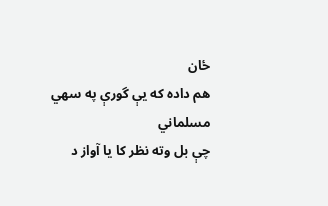ځان
هم داده که يې گورې په سهي مسلماني
چې بل وته نظر کا يا آواز د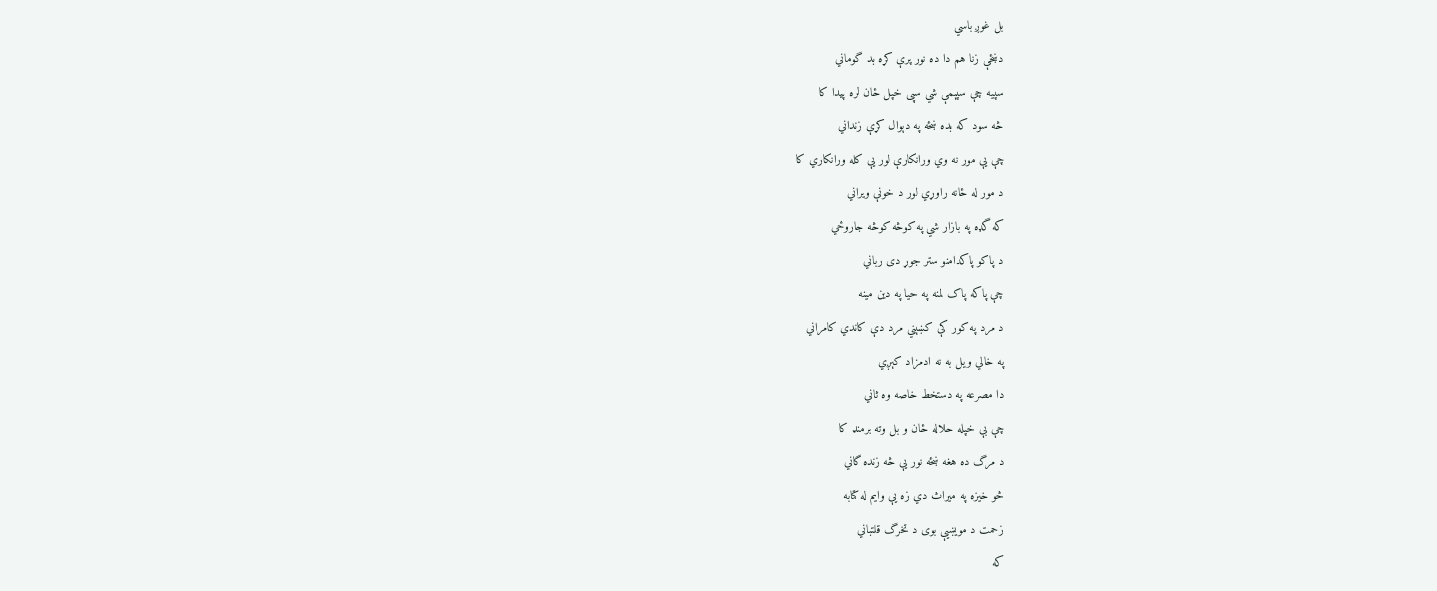بل غوږ باسي
دښځې زنا هم دا ده نور پرې کړه بد گوماني
سپيه چې سپېمې شي سپی خپل ځان لره پيدا کا
څه سود که بده ښځه په دېوال کړې زنداني
چې يې مور نه وي ورانکارې لور يې کله ورانکاري کا
د مور له ځانه راوړي لور د خونې ويراني
که گډه په بازار شي په کوڅه کوڅه جاروځي
د پاکو پاکدامنو ستر جوړ دی رباني
چې پاکه پاک لمنه په حيا په دين مينه
د مرد په کور کې کښېني مرد دې کاندي کامراني
په خالي ويل به نه ادمزاد کېږي
دا مصرعه په دستخط خاصه وه ثاني
چې بې خپله حلاله ځان و بل وته برمنډ کا
د مرگ ده هغه ښځه نور يې څه زنده گاني
څو خيزه په ميراث دي زه يې وايم له کتابه
زحمت د مويښيې بوی د تخرگ قلتباني
که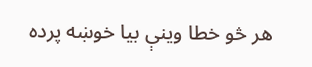هر څو خطا وينې بيا خوښه پرده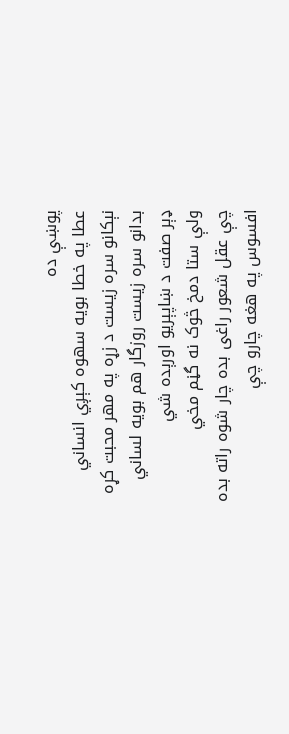پوښې ده
عطا په خطا بويه سهوه کېږي انساني
نېکانو سره زيست د زړه په مهر محبت کړه
بدانو سره زيست روزگار هم بويه لساني
ډېر صفت د ښاپېريو اورېده شي
ولې ستا دمخ څوک نه گڼم مخي
چې عقل شعور راغی بده چار شوه راته بده
افسوس په هغه چارو چې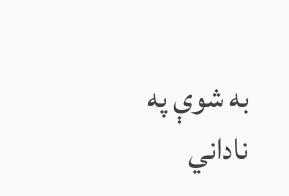به شوې په ناداني